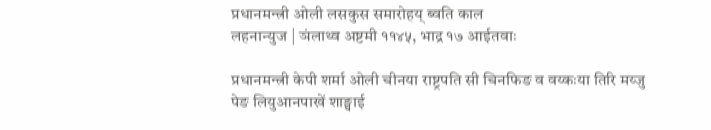प्रधानमन्त्री ओली लसकुस समारोहय् ब्वति काल
लहनान्युज | ञंलाथ्व अष्टमी ११४५, भाद्र १७ आईतवाः

प्रधानमन्त्री केपी शर्मा ओली चीनया राष्ट्रपति सी चिनफिङ व वय्कःया तिरि मय्जु पेङ लियुआनपाखें शाङ्घाई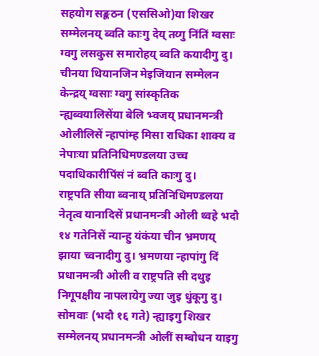सहयोग सङ्कठन (एससिओ)या शिखर सम्मेलनय् ब्वति काःगु देय् तय्गु निंतिं ग्वसाः ग्वगु लसकुस समारोहय् ब्वति कयादीगु दु।
चीनया थियानजिन मेइजियान सम्मेलन केन्द्रय् ग्वसाः ग्वगु सांस्कृतिक न्ह्यब्वयालिसेंया बेलि भ्वजय् प्रधानमन्त्री ओलीलिसें न्हापांम्ह मिसा राधिका शाक्य व नेपाःया प्रतिनिधिमण्डलया उच्च पदाधिकारीपिंसं नं ब्वति काःगु दु।
राष्ट्रपति सीया ब्वनाय् प्रतिनिधिमण्डलया नेतृत्व यानादिसें प्रधानमन्त्री ओली थ्वहे भदौ १४ गतेनिसें न्यान्हु यंकंया चीन भ्रमणय् झाया च्वनादीगु दु। भ्रमणया न्हापांगु दिं प्रधानमन्त्री ओली व राष्ट्रपति सी दथुइ निगूपक्षीय नापलायेगु ज्या जुइ धुंकूगु दु।
सोमवाः (भदौ १६ गते) न्ह्याइगु शिखर सम्मेलनय् प्रधानमन्त्री ओलीं सम्बोधन याइगु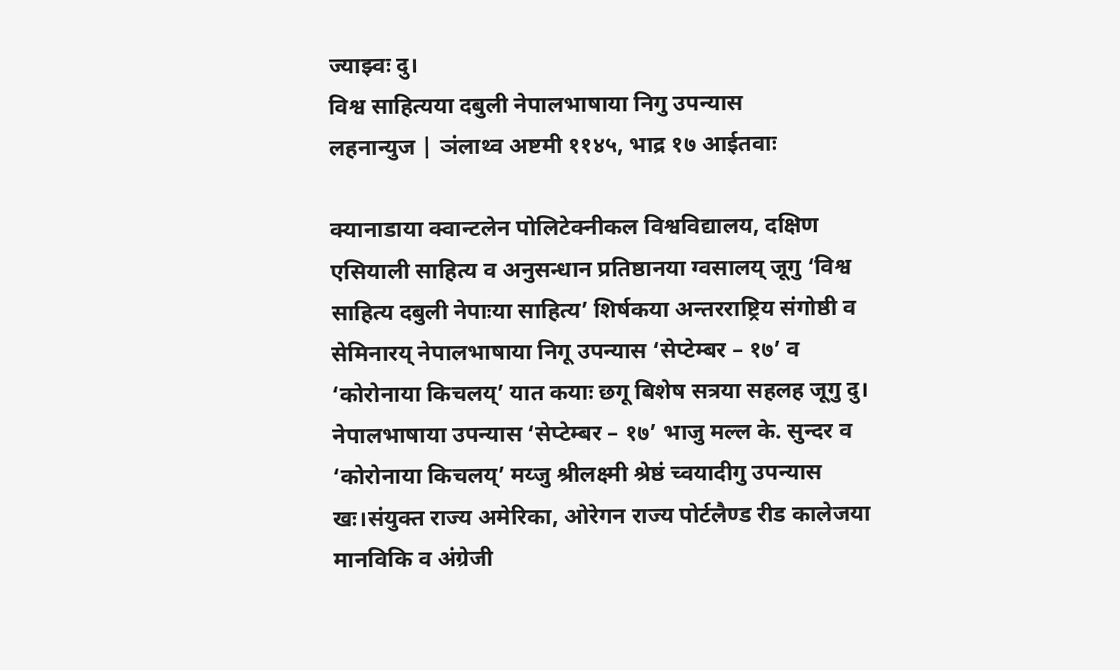ज्याझ्वः दु।
विश्व साहित्यया दबुली नेपालभाषाया निगु उपन्यास
लहनान्युज | ञंलाथ्व अष्टमी ११४५, भाद्र १७ आईतवाः

क्यानाडाया क्वान्टलेन पोलिटेक्नीकल विश्वविद्यालय, दक्षिण एसियाली साहित्य व अनुसन्धान प्रतिष्ठानया ग्वसालय् जूगु ‘विश्व साहित्य दबुली नेपाःया साहित्य’ शिर्षकया अन्तरराष्ट्रिय संगोष्ठी व सेमिनारय् नेपालभाषाया निगू उपन्यास ‘सेप्टेम्बर – १७’ व ‘कोरोनाया किचलय्’ यात कयाः छगू बिशेष सत्रया सहलह जूगु दु।
नेपालभाषाया उपन्यास ‘सेप्टेम्बर – १७’ भाजु मल्ल के. सुन्दर व ‘कोरोनाया किचलय्’ मय्जु श्रीलक्ष्मी श्रेष्ठं च्वयादीगु उपन्यास खः।संयुक्त राज्य अमेरिका, ओरेगन राज्य पोर्टलैण्ड रीड कालेजया मानविकि व अंग्रेजी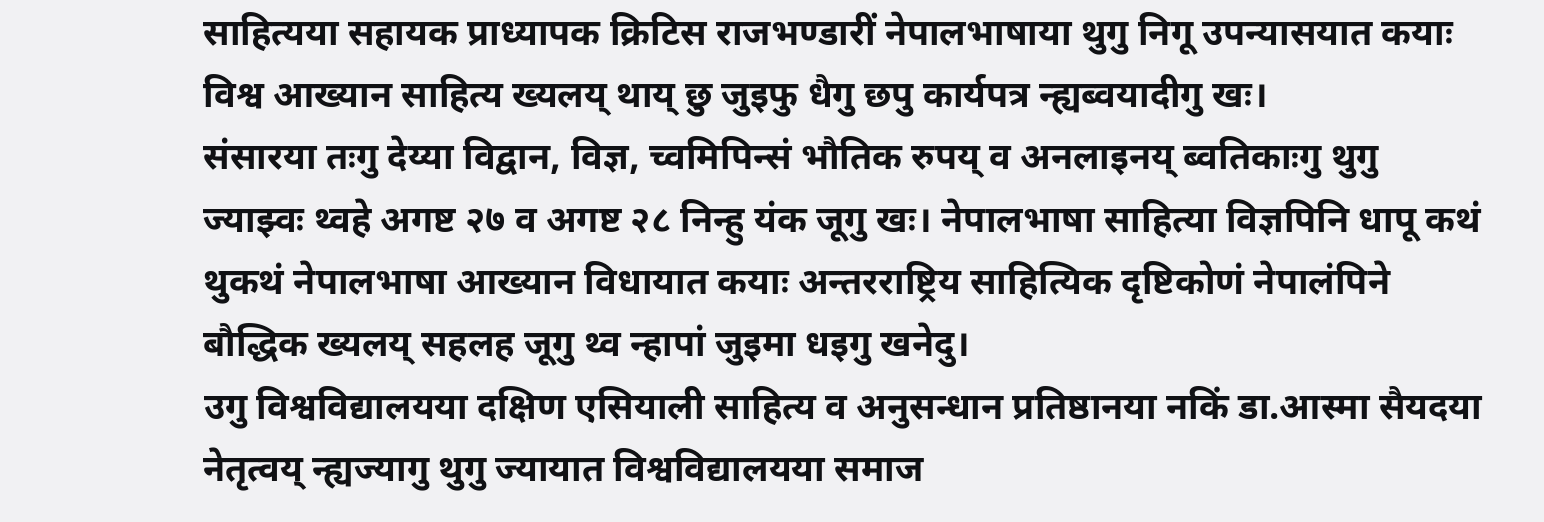साहित्यया सहायक प्राध्यापक क्रिटिस राजभण्डारीं नेपालभाषाया थुगु निगू उपन्यासयात कयाः विश्व आख्यान साहित्य ख्यलय् थाय् छु जुइफु धैगु छपु कार्यपत्र न्ह्यब्वयादीगु खः।
संसारया तःगु देय्या विद्वान, विज्ञ, च्वमिपिन्सं भौतिक रुपय् व अनलाइनय् ब्वतिकाःगु थुगु ज्याझ्वः थ्वहे अगष्ट २७ व अगष्ट २८ निन्हु यंक जूगु खः। नेपालभाषा साहित्या विज्ञपिनि धापू कथं थुकथं नेपालभाषा आख्यान विधायात कयाः अन्तरराष्ट्रिय साहित्यिक दृष्टिकोणं नेपालंपिने बौद्धिक ख्यलय् सहलह जूगु थ्व न्हापां जुइमा धइगु खनेदु।
उगु विश्वविद्यालयया दक्षिण एसियाली साहित्य व अनुसन्धान प्रतिष्ठानया नकिं डा.आस्मा सैयदया नेतृत्वय् न्ह्यज्यागु थुगु ज्यायात विश्वविद्यालयया समाज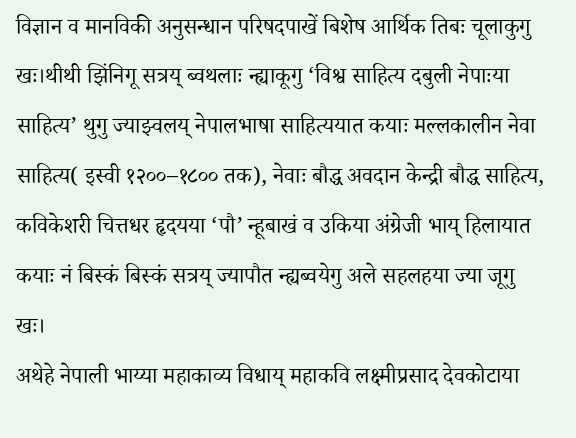विज्ञान व मानविकी अनुसन्धान परिषदपाखें बिशेष आर्थिक तिबः चूलाकुगु खः।थीथी झिंनिगू सत्रय् ब्वथलाः न्ह्याकूगु ‘विश्व साहित्य दबुली नेपाःया साहित्य’ थुगु ज्याझ्वलय् नेपालभाषा साहित्ययात कयाः मल्लकालीन नेवा साहित्य( इस्वी १२००–१८०० तक), नेवाः बौद्ध अवदान केन्द्री बौद्ध साहित्य, कविकेशरी चित्तधर हृदयया ‘पौ’ न्हूबाखं व उकिया अंग्रेजी भाय् हिलायात कयाः नं बिस्कं बिस्कं सत्रय् ज्यापौत न्ह्यब्वयेगु अले सहलहया ज्या जूगु खः।
अथेहे नेपाली भाय्या महाकाव्य विधाय् महाकवि लक्ष्मीप्रसाद देवकोटाया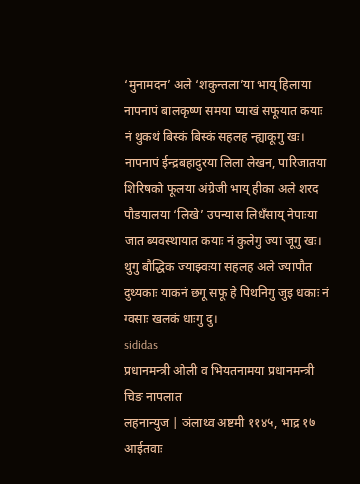‘मुनामदन’ अले ‘शकुन्तला’या भाय् हिलाया नापनापं बालकृष्ण समया प्याखं सफूयात कयाः नं थुकथं बिस्कं बिस्कं सहलह न्ह्याकूगु खः। नापनापं ईन्द्रबहादुरया लिला लेखन, पारिजातया शिरिषको फूलया अंग्रेजी भाय् हीका अले शरद पौडयालया ‘लिखे’ उपन्यास लिधँसाय् नेपाःया जात ब्यवस्थायात कयाः नं कुलेगु ज्या जूगु खः। थुगु बौद्धिक ज्याझ्वःया सहलह अले ज्यापौत दुथ्यकाः याकनं छगू सफू हे पिथनिगु जुइ धकाः नं ग्वसाः खलकं धाःगु दु।
sididas
प्रधानमन्त्री ओली व भियतनामया प्रधानमन्त्री चिङ नापलात
लहनान्युज | ञंलाथ्व अष्टमी ११४५, भाद्र १७ आईतवाः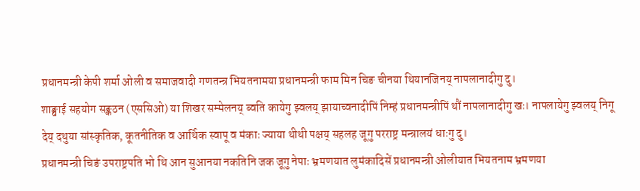प्रधानमन्त्री केपी शर्मा ओली व समाजवादी गणतन्त्र भियतनामया प्रधानमन्त्री फाम मिन चिङ चीनया थियानजिनय् नापलानादीगु दु।
शाङ्घाई सहयोग सङ्कठन (एससिओ) या शिखर सम्मेलनय् ब्वति कायेगु झ्वलय् झायाच्वनादीपिं निम्हं प्रधानमन्त्रीपिं थौं नापलानादीगु खः। नापलायेगु झ्वलय् निगू देय् दथुया सांस्कृतिक, कूतनीतिक व आर्थिक स्वापू व मंकाः ज्याया थीथी पक्षय् सहलह जूगु परराष्ट्र मन्त्रालयं धाःगु दु।
प्रधानमन्त्री चिङं उपराष्ट्रपति भो थि आन सुआनया नकतिनि जक जूगु नेपाः भ्रमणयात लुमंकादिसें प्रधानमन्त्री ओलीयात भियतनाम भ्रमणया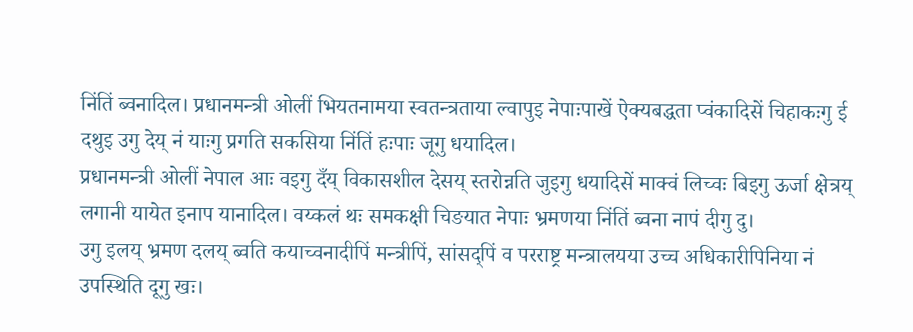निंतिं ब्वनादिल। प्रधानमन्त्री ओलीं भियतनामया स्वतन्त्रताया ल्वापुइ नेपाःपाखें ऐक्यबद्धता प्वंकादिसें चिहाकःगु ई दथुइ उगु देय् नं याःगु प्रगति सकसिया निंतिं हःपाः जूगु धयादिल।
प्रधानमन्त्री ओलीं नेपाल आः वइगु दँय् विकासशील देसय् स्तरोन्नति जुइगु धयादिसें माक्वं लिच्वः बिइगु ऊर्जा क्षेत्रय् लगानी यायेत इनाप यानादिल। वय्कलं थः समकक्षी चिङयात नेपाः भ्रमणया निंतिं ब्वना नापं दीगु दु।
उगु इलय् भ्रमण दलय् ब्वति कयाच्वनादीपिं मन्त्रीपिं, सांसद्पिं व परराष्ट्र मन्त्रालयया उच्च अधिकारीपिनिया नं उपस्थिति दूगु खः।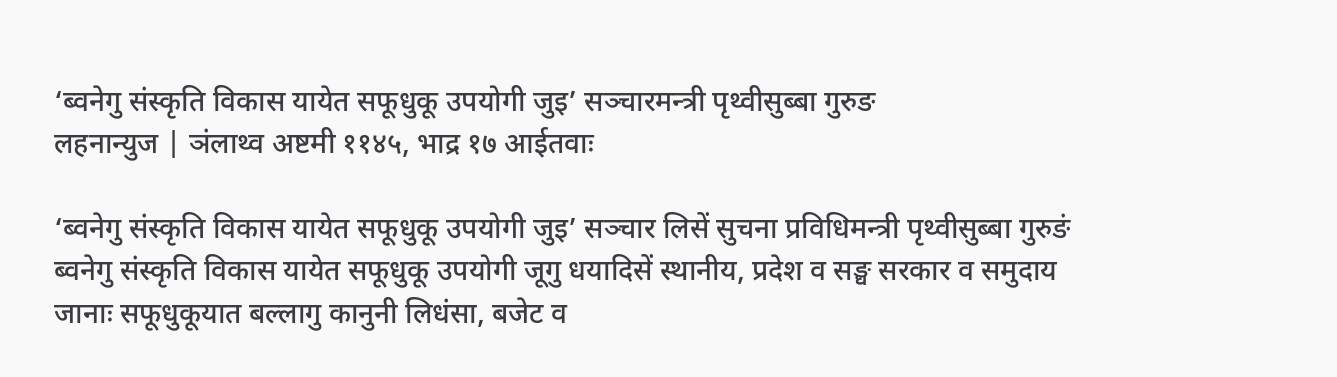‘ब्वनेगु संस्कृति विकास यायेत सफूधुकू उपयोगी जुइ’ सञ्चारमन्त्री पृथ्वीसुब्बा गुरुङ
लहनान्युज | ञंलाथ्व अष्टमी ११४५, भाद्र १७ आईतवाः

‘ब्वनेगु संस्कृति विकास यायेत सफूधुकू उपयोगी जुइ’ सञ्चार लिसें सुचना प्रविधिमन्त्री पृथ्वीसुब्बा गुरुङं ब्वनेगु संस्कृति विकास यायेत सफूधुकू उपयोगी जूगु धयादिसें स्थानीय, प्रदेश व सङ्घ सरकार व समुदाय जानाः सफूधुकूयात बल्लागु कानुनी लिधंसा, बजेट व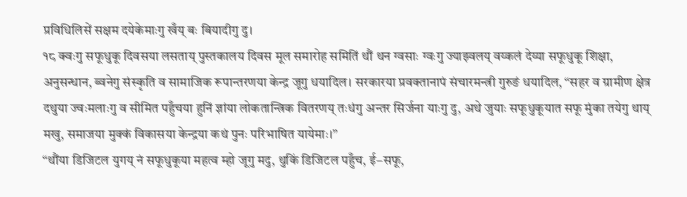प्रविधिलिसें सक्षम दयेकेमाःगु खँय् बः बियादीगु दु।
१८ क्वःगु सफूधुकू दिवसया लसताय् पुस्तकालय दिवस मूल समारोह समितिं थौं थन ग्वसाः ग्वःगु ज्याझ्वलय् वय्कलं देय्या सफूधुकू शिक्षा, अनुसन्धान, ब्वनेगु संस्कृति व सामाजिक रूपान्तरणया केन्द्र जूगु धयादिल। सरकारया प्रवक्तानापं संचारमन्त्री गुरुङं धयादिल, “सहर व ग्रामीण क्षेत्र दथुया ज्वःमलाःगु व सीमित पहुँचया हुनिं ज्ञांया लोकतान्त्रिक वितरणय् तःधंगु अन्तर सिर्जना याःगु दु, अथे जुयाः सफूधुकूयात सफू मुंका तयेगु थाय् मखु, समाजया मुक्कं विकासया केन्द्रया कथं पुनः परिभाषित यायेमाः।”
“थौंया डिजिटल युगय् नं सफूधुकूया महत्व म्हो जूगु मदु, थुकिं डिजिटल पहुँच, ई–सफू,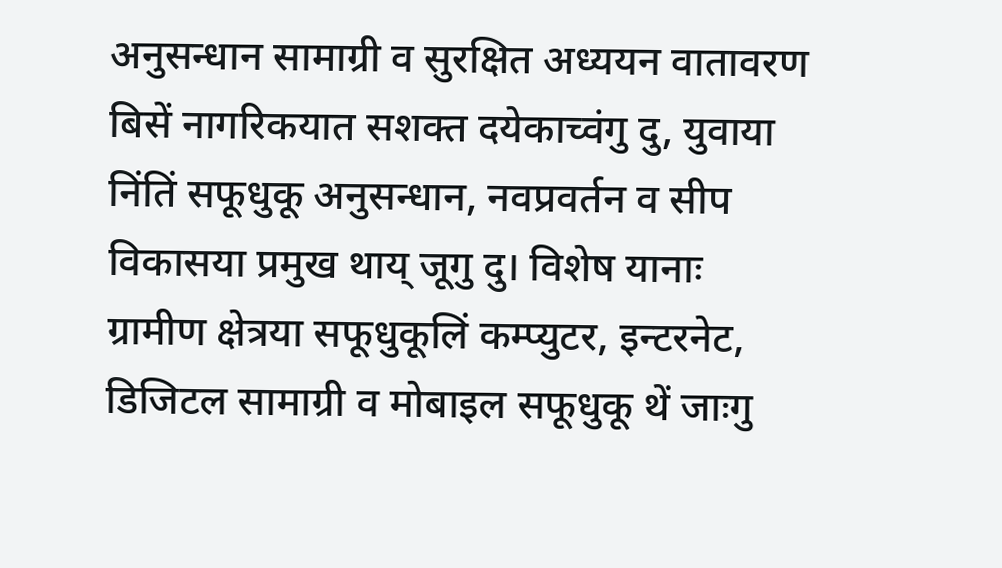अनुसन्धान सामाग्री व सुरक्षित अध्ययन वातावरण बिसें नागरिकयात सशक्त दयेकाच्वंगु दु, युवाया निंतिं सफूधुकू अनुसन्धान, नवप्रवर्तन व सीप विकासया प्रमुख थाय् जूगु दु। विशेष यानाः ग्रामीण क्षेत्रया सफूधुकूलिं कम्प्युटर, इन्टरनेट, डिजिटल सामाग्री व मोबाइल सफूधुकू थें जाःगु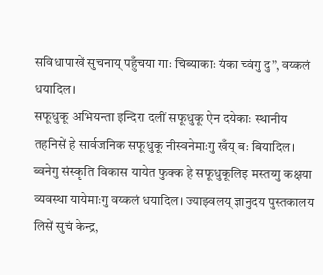सविधापाखें सुचनाय् पहुँचया गाः चिब्याकाः यंका च्वंगु दु”, वय्कलं धयादिल।
सफूधुकू अभियन्ता इन्दिरा दलीं सफूधुकू ऐन दयेकाः स्थानीय तहनिसें हे सार्वजनिक सफूधुकू नीस्वनेमाःगु खँय् बः बियादिल। ब्वनेगु संस्कृति विकास यायेत फुक्क हे सफूधुकूलिइ मस्तय्गु कक्षया व्यवस्था यायेमाःगु वय्कलं धयादिल। ज्याझ्वलय् ज्ञानुदय पुस्तकालय लिसें सुचं केन्द्र,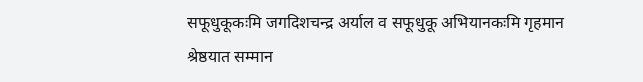सफूधुकूकःमि जगदिशचन्द्र अर्याल व सफूधुकू अभियानकःमि गृहमान श्रेष्ठयात सम्मान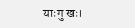याःगु खः।